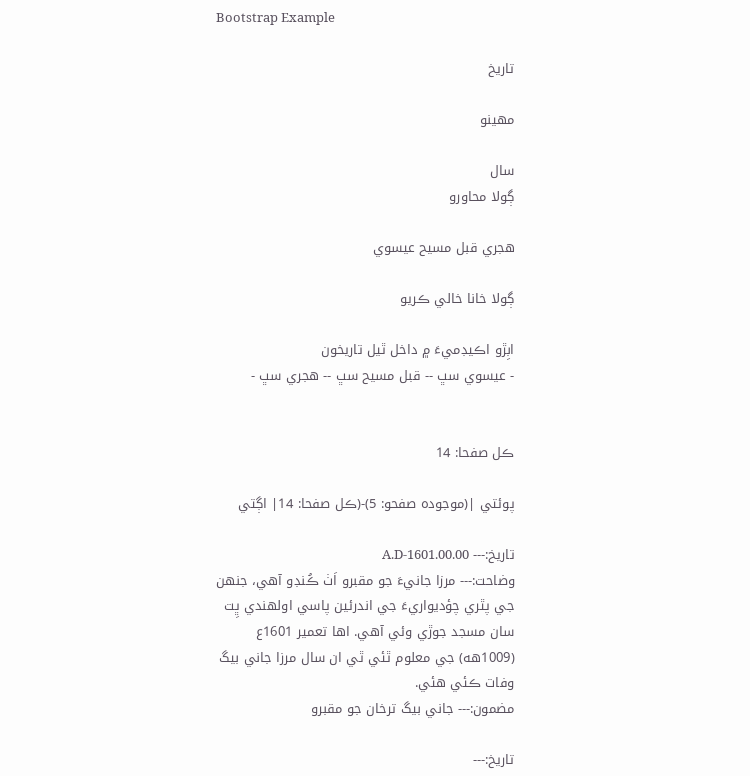Bootstrap Example

تاريخ

مهينو

سال
ڳولا محاورو

هجري قبل مسيح عيسوي

ڳولا خانا خالي ڪريو

ابِڙو اڪيڊميءَ ۾ داخل ٿيل تاريخون
- عيسوي سڀ -- قبل مسيح سڀ -- هجري سڀ -


ڪل صفحا: 14

پوئتي |(موجوده صفحو: 5)-(ڪل صفحا: 14| اڳتي

تاريخ:--- A.D-1601.00.00
وضاحت:--- مرزا جانيءَ جو مقبرو اَٺ ڪُنڊو آهي، جنهن جي پٿري چؤديواريءَ جي اندرئين پاسي اولهندي ڀِت سان مسجد جوڙي وئي آهي. اها تعمير 1601ع (1009هه) جي معلوم ٿئي ٿي ان سال مرزا جاني بيگ وفات ڪئي هئي.
مضمون:--- جاني بيگ ترخان جو مقبرو

تاريخ:---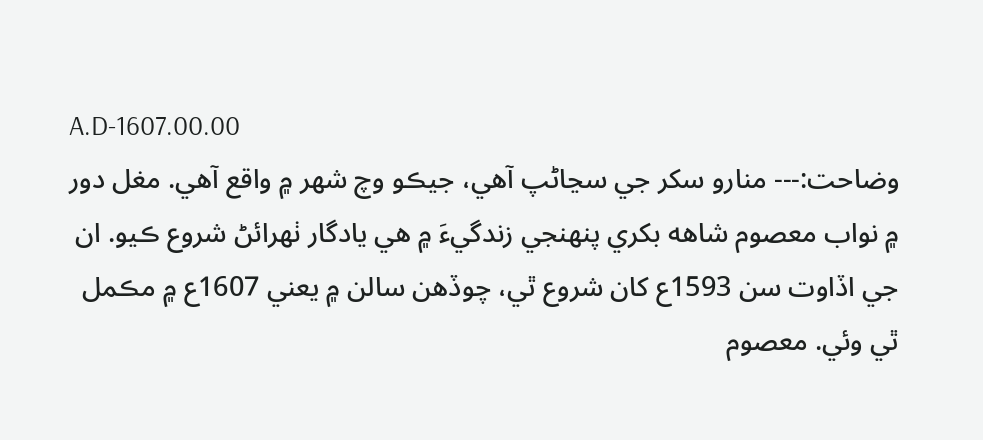A.D-1607.00.00
وضاحت:--- منارو سکر جي سڃاڻپ آهي، جيڪو وچ شهر ۾ واقع آهي. مغل دور ۾ نواب معصوم شاهه بکري پنهنجي زندگيءَ ۾ هي يادگار ٺهرائڻ شروع ڪيو. ان جي اڏاوت سن 1593ع کان شروع ٿي، چوڏهن سالن ۾ يعني 1607ع ۾ مڪمل ٿي وئي. معصوم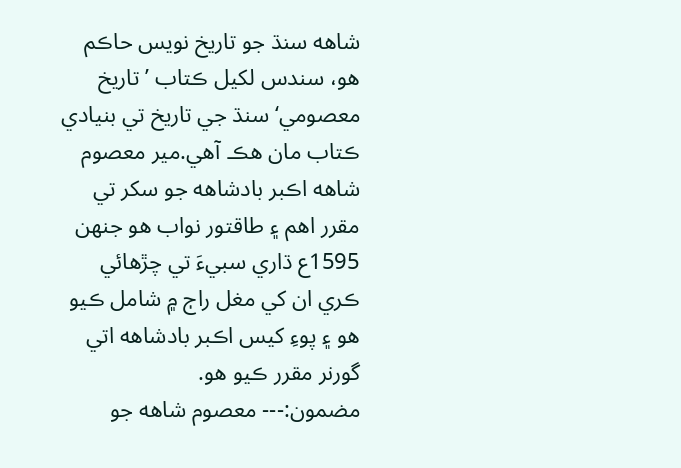شاهه سنڌ جو تاريخ نويس حاڪم هو، سندس لکيل ڪتاب ’تاريخ معصومي‘ سنڌ جي تاريخ تي بنيادي ڪتاب مان هڪ آهي.مير معصوم شاهه اڪبر بادشاهه جو سکر تي مقرر اهم ۽ طاقتور نواب هو جنهن 1595ع ڌاري سبيءَ تي چڙهائي ڪري ان کي مغل راڄ ۾ شامل ڪيو هو ۽ پوءِ کيس اڪبر بادشاهه اتي گورنر مقرر ڪيو هو.
مضمون:--- معصوم شاهه جو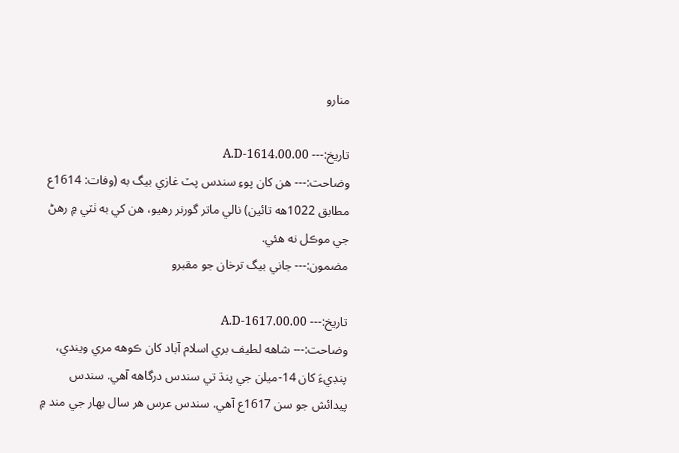منارو

تاريخ:--- A.D-1614.00.00
وضاحت:--- هن کان پوءِ سندس پٽ غازي بيگ به (وفات: 1614ع مطابق 1022هه تائين) نالي ماتر گورنر رهيو، هن کي به ٺٽي ۾ رهڻ جي موڪل نه هئي.
مضمون:--- جاني بيگ ترخان جو مقبرو

تاريخ:--- A.D-1617.00.00
وضاحت:--- شاهه لطيف بري اسلام آباد کان ڪوهه مري ويندي، پنڊيءَ کان 14-ميلن جي پنڌ تي سندس درگاهه آهي. سندس پيدائش جو سن 1617ع آهي. سندس عرس هر سال بهار جي مند ۾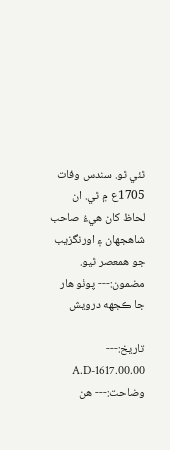ٿئي ٿو. سندس وفات 1705ع ۾ ٿي. ان لحاظ کان هيءُ صاحب شاهجهان ۽ اورنگزيب جو همعصر ٿيو.
مضمون:--- پوٺو هار جا ڪجهه درويش

تاريخ:--- A.D-1617.00.00
وضاحت:--- هن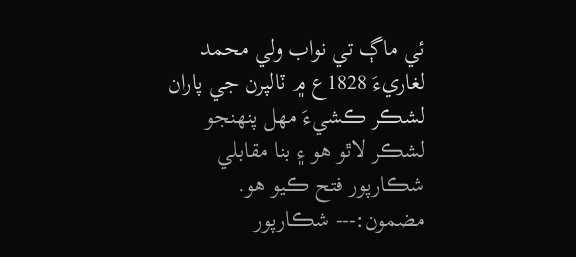ئي ماڳ تي نواب ولي محمد لغاريءَ 1828ع ۾ ٽالپرن جي پاران لشڪر ڪشيءَ مهل پنهنجو لشڪر لاٿو هو ۽ بنا مقابلي شڪارپور فتح ڪيو هو.
مضمون:--- شڪارپور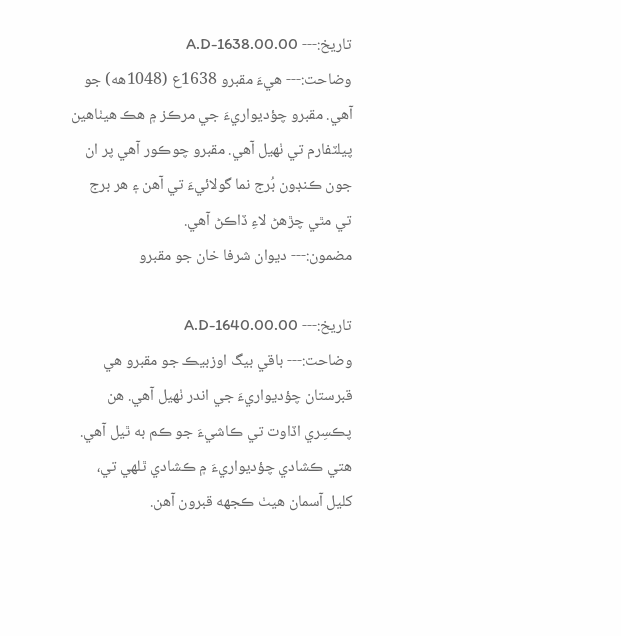تاريخ:--- A.D-1638.00.00
وضاحت:--- هيءَ مقبرو 1638ع (1048هه) جو آهي. مقبرو چؤديواريءَ جي مرڪز ۾ هڪ هيٺاهين پيلٽفارم تي ٺهيل آهي. مقبرو چوڪور آهي پر ان جون ڪنڊون بُرج نما گولائيءَ تي آهن ۽ هر برج تي مٿي چڙهڻ لاءِ ڏاڪڻ آهي.
مضمون:--- ديوان شرفا خان جو مقبرو

تاريخ:--- A.D-1640.00.00
وضاحت:--- باقي بيگ اوزبيڪ جو مقبرو هي قبرستان چؤديواريءَ جي اندر ٺهيل آهي. هن پڪسِري اڏاوت تي ڪاشيءَ جو ڪم به ٿيل آهي. هتي ڪشادي چؤديواريءَ ۾ ڪشادي ٿلهي تي، کليل آسمان هيٺ ڪجهه قبرون آهن.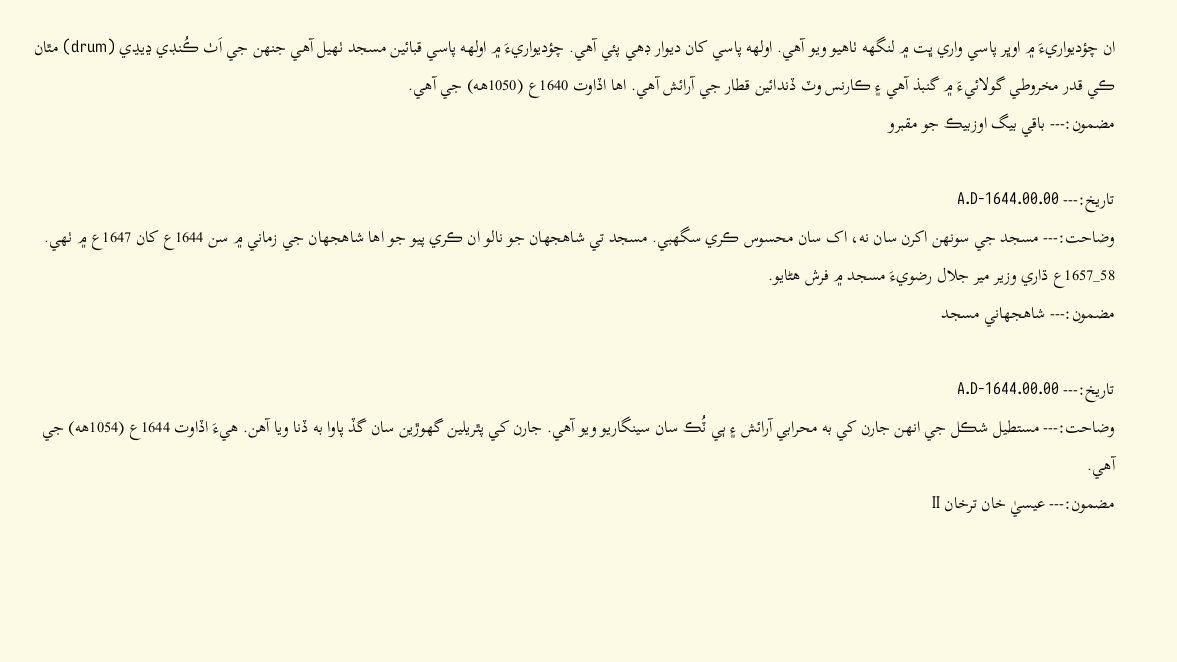ان چؤديواريءَ ۾ اوڀر پاسي واري ڀت ۾ لنگهه ٺاهيو ويو آهي. اولهه پاسي کان ديوار ڊهي پئي آهي. چؤديواريءَ ۾ اولهه پاسي قبائين مسجد ٺهيل آهي جنهن جي اَٺ ڪُنڊي ڍيڍي (drum) مٿان ڪي قدر مخروطي گولائيءَ ۾ گنبذ آهي ۽ ڪارنس وٽ ڏندائين قطار جي آرائش آهي. اها اڏاوت 1640ع (1050هه) جي آهي.
مضمون:--- باقي بيگ اوزبيڪ جو مقبرو

تاريخ:--- A.D-1644.00.00
وضاحت:--- مسجد جي سونهن اکرن سان نه، اک سان محسوس ڪري سگهبي. مسجد تي شاهجهان جو نالو ان ڪري پيو جو اها شاهجهان جي زماني ۾ سن 1644ع کان 1647ع ۾ ٺهي. 58_1657ع ڌاري وزير مير جلال رضويءَ مسجد ۾ فرش هڻايو.
مضمون:--- شاهجهاني مسجد

تاريخ:--- A.D-1644.00.00
وضاحت:--- مستطيل شڪل جي انهن جارن کي به محرابي آرائش ۽ ٻي ٽُڪ سان سينگاريو ويو آهي. جارن کي پٿريلين گهوڙين سان گڏ پاوا به ڏنا ويا آهن. هيءَ اڏاوت 1644ع (1054هه) جي آهي.
مضمون:--- عيسيٰ خان ترخان II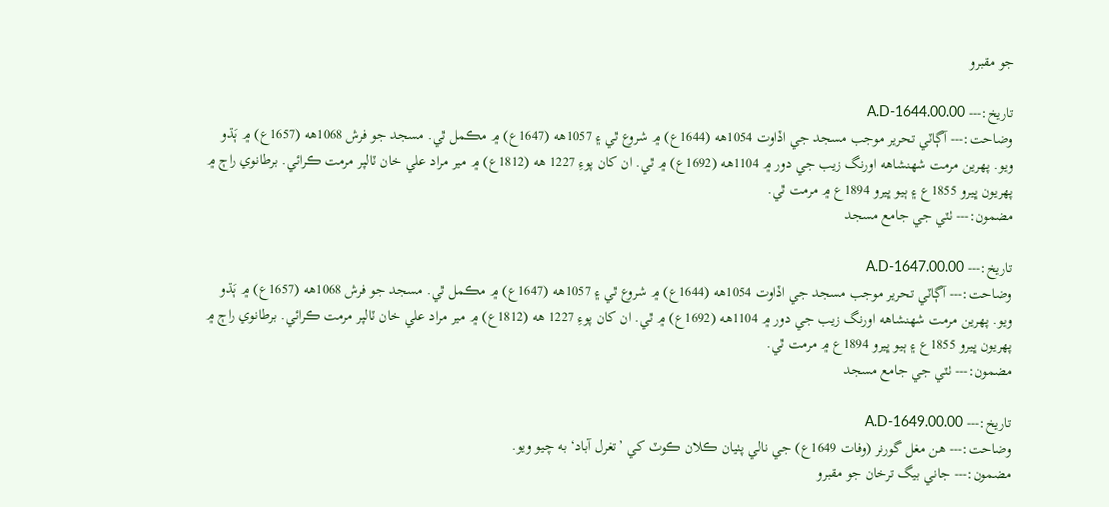جو مقبرو

تاريخ:--- A.D-1644.00.00
وضاحت:--- آڳاٽي تحرير موجب مسجد جي اڏاوت 1054هه (1644ع) ۾ شروع ٿي ۽ 1057هه (1647ع) ۾ مڪمل ٿي. مسجد جو فرش 1068هه (1657ع) ۾ ٻَڌو ويو. پهرين مرمت شهنشاهه اورنگ زيب جي دور ۾ 1104هه (1692ع) ۾ ٿي. ان کان پوءِ 1227 هه (1812ع) ۾ مير مراد علي خان ٽالپر مرمت ڪرائي. برطانوي راڄ ۾ پهريون ڀيرو 1855ع ۽ ٻيو ڀيرو 1894ع ۾ مرمت ٿي.
مضمون:--- ٺٽي جي جامع مسجد

تاريخ:--- A.D-1647.00.00
وضاحت:--- آڳاٽي تحرير موجب مسجد جي اڏاوت 1054هه (1644ع) ۾ شروع ٿي ۽ 1057هه (1647ع) ۾ مڪمل ٿي. مسجد جو فرش 1068هه (1657ع) ۾ ٻَڌو ويو. پهرين مرمت شهنشاهه اورنگ زيب جي دور ۾ 1104هه (1692ع) ۾ ٿي. ان کان پوءِ 1227 هه (1812ع) ۾ مير مراد علي خان ٽالپر مرمت ڪرائي. برطانوي راڄ ۾ پهريون ڀيرو 1855ع ۽ ٻيو ڀيرو 1894ع ۾ مرمت ٿي.
مضمون:--- ٺٽي جي جامع مسجد

تاريخ:--- A.D-1649.00.00
وضاحت:--- هن مغل گورنر (وفات 1649ع) جي نالي پٺيان ڪلان ڪوٽ کي ’تغرل آباد‘ به چيو ويو.
مضمون:--- جاني بيگ ترخان جو مقبرو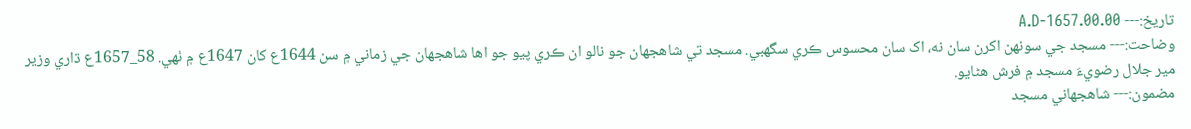تاريخ:--- A.D-1657.00.00
وضاحت:--- مسجد جي سونهن اکرن سان نه، اک سان محسوس ڪري سگهبي. مسجد تي شاهجهان جو نالو ان ڪري پيو جو اها شاهجهان جي زماني ۾ سن 1644ع کان 1647ع ۾ ٺهي. 58_1657ع ڌاري وزير مير جلال رضويءَ مسجد ۾ فرش هڻايو.
مضمون:--- شاهجهاني مسجد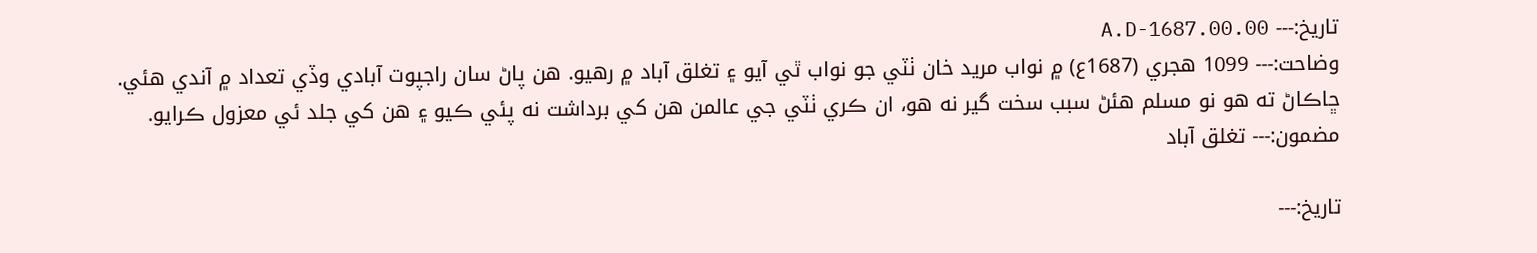تاريخ:--- A.D-1687.00.00
وضاحت:--- 1099 هجري (1687ع) ۾ نواب مريد خان ٺٽي جو نواب ٿي آيو ۽ تغلق آباد ۾ رهيو. هن پاڻ سان راجپوت آبادي وڏي تعداد ۾ آندي هئي. ڇاڪاڻ ته هو نو مسلم هئڻ سبب سخت گير نه هو، ان ڪري ٺٽي جي عالمن هن کي برداشت نه پئي ڪيو ۽ هن کي جلد ئي معزول ڪرايو.
مضمون:--- تغلق آباد

تاريخ:---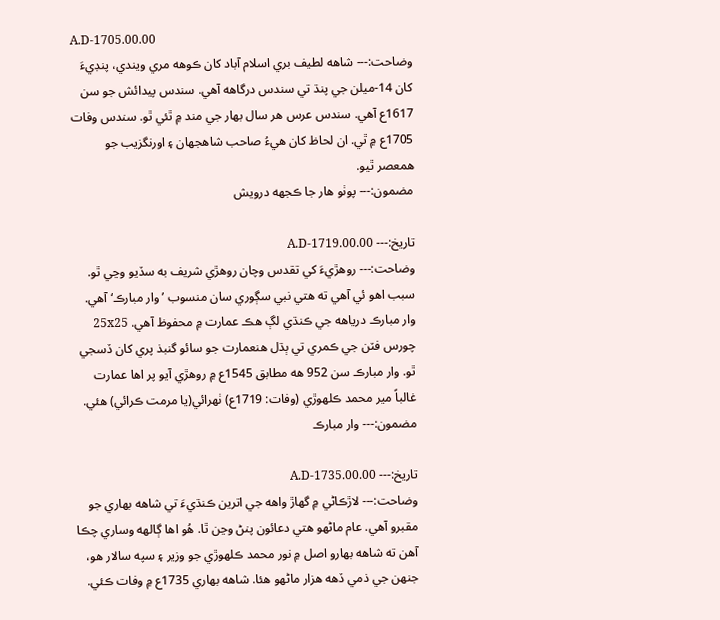A.D-1705.00.00
وضاحت:--- شاهه لطيف بري اسلام آباد کان ڪوهه مري ويندي، پنڊيءَ کان 14-ميلن جي پنڌ تي سندس درگاهه آهي. سندس پيدائش جو سن 1617ع آهي. سندس عرس هر سال بهار جي مند ۾ ٿئي ٿو. سندس وفات 1705ع ۾ ٿي. ان لحاظ کان هيءُ صاحب شاهجهان ۽ اورنگزيب جو همعصر ٿيو.
مضمون:--- پوٺو هار جا ڪجهه درويش

تاريخ:--- A.D-1719.00.00
وضاحت:--- روهڙيءَ کي تقدس وچان روهڙي شريف به سڏيو وڃي ٿو. سبب اهو ئي آهي ته هتي نبي سڳوري سان منسوب ’وار مبارڪ‘ آهي. وار مبارڪ درياهه جي ڪنڌي لڳ هڪ عمارت ۾ محفوظ آهي. 25x25 چورس فٽن جي ڪمري تي ٻڌل هنعمارت جو سائو گنبذ پري کان ڏسجي ٿو. وار مبارڪ سن 952 هه مطابق 1545ع ۾ روهڙي آيو پر اها عمارت غالباً مير محمد ڪلهوڙي (وفات: 1719ع) ٺهرائي(يا مرمت ڪرائي) هئي.
مضمون:--- وار مبارڪ

تاريخ:--- A.D-1735.00.00
وضاحت:--- لاڙڪاڻي ۾ گهاڙ واهه جي اترين ڪنڌيءَ تي شاهه بهاري جو مقبرو آهي. عام ماڻهو هتي دعائون پنڻ وڃن ٿا. هُو اها ڳالهه وساري چڪا آهن ته شاهه بهارو اصل ۾ نور محمد ڪلهوڙي جو وزير ۽ سپه سالار هو، جنهن جي ذمي ڏهه هزار ماڻهو هئا. شاهه بهاري 1735ع ۾ وفات ڪئي.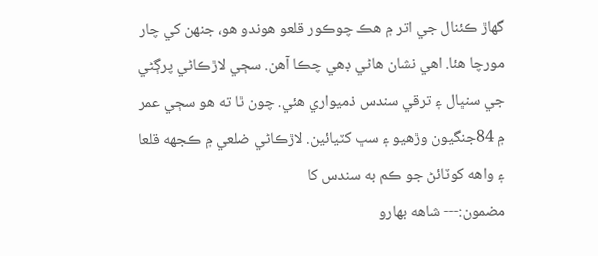گهاڙ ڪئنال جي اتر ۾ هڪ چوڪور قلعو هوندو هو، جنهن کي چار مورچا هئا. اهي نشان هاڻي ڊهي چڪا آهن. سڄي لاڙڪاڻي پرڳڻي جي سنڀال ۽ ترقي سندس ذميواري هئي. چون ٿا ته هو سڄي عمر ۾ 84جنگيون وڙهيو ۽ سڀ کٽيائين. لاڙڪاڻي ضلعي ۾ ڪجهه قلعا ۽ واهه کوٽائڻ جو ڪم به سندس کا
مضمون:--- شاهه بهارو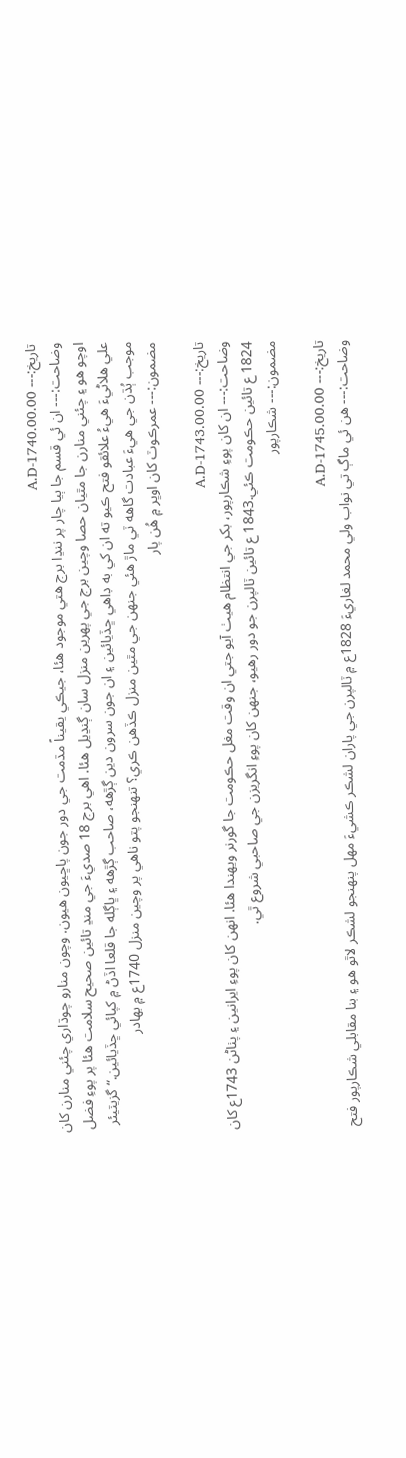تاريخ:--- A.D-1740.00.00
وضاحت:--- ان ئي قسم جا ٻيا چار پر ننڍا برج هتي موجود هئا، جيڪي يقيناً مڌمت جي دور جون پاڇيون هيون. وچون منارو چوڌاري چئني منارن کان اوچو هو ۽ چئني منارن جا مٿيان حصا وچين برج جي پهرين منزل سان ڳنڍيل هئا. اهي برج 18 صديءَ جي منڍ تائين صحيح سلامت هئا پر پوءِ فضل علي هلاڻيءَ هيءُ علائقو فتح ڪيو ته ان کي به ڊاهي ڇڏيائين ۽ ان جون سرون دين ڳڙهه، صاحب ڳڙهه ۽ ڀاڳله جا قلعا اڏڻ ۾ کپائي ڇڏيائين.“ گزيٽيئر موجب ٻُڌن جي هيءَ عبادت گاهه ٽي ماڙ هئي جنهن جي مٿين منزل ڪڏهن ڪري؟ تنهنجو پتو ناهي پر وچين منزل 1740ع ۾ بهادر
مضمون:--- عمرڪوٽ کان اوڀر ۾ هُن پار

تاريخ:--- A.D-1743.00.00
وضاحت:--- ان کان پوءِ شڪارپور، بکر جي انتظام هيٺ آيو جتي ان وقت مغل حڪومت جا گورنر ويهندا هئا. انهن کان پوءِ ايرانين ۽ پٺاڻن 1743ع کان 1824 ع تائين حڪومت ڪئي.1843 ع تائين ٽالپرن جو دور رهيو، جنهن کان پوءِ انگريزن جي صاحبي شروع ٿي.
مضمون:--- شڪارپور

تاريخ:--- A.D-1745.00.00
وضاحت:--- هن ئي ماڳ تي نواب ولي محمد لغاريءَ 1828ع ۾ ٽالپرن جي پاران لشڪر ڪشيءَ مهل پنهنجو لشڪر لاٿو هو ۽ بنا مقابلي شڪارپور فتح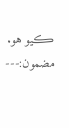ڪيو هو.
مضمون:---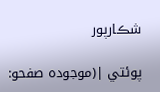شڪارپور

پوئتي |(موجوده صفحو: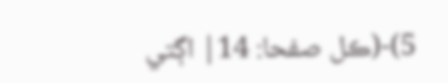5)-(ڪل صفحا: 14| اڳتي